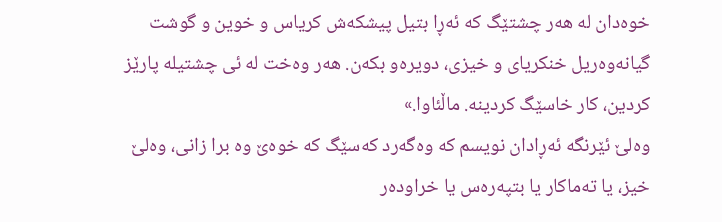خوەدان له هەر چشتێگ که ئەڕا بتیل پیشکەش کریاس و خوین و گوشت گیانەوەریل خنکریای و خیزی، دویرەو بکەن. هەر وەخت له ئی چشتیله پارێز کردین، کار خاسێگ کردینه. ماڵئاوا.»
وەلێ ئێرنگه ئەڕادان نویسم که وەگەرد کەسێگ که خوەێ وه برا زانی، وەلێ خیز، یا تەماکار یا بتپەرەس یا خراودەر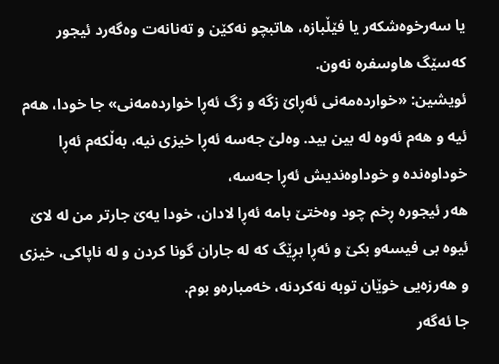یا سەرخوەشکەر یا فێڵبازه، هاتبچو نەکێن و تەنانەت وەگەرد ئیجور کەسێگ هاوسفره نەون.
ئویشین: «خواردەمەنی ئەڕاێ زگه و زگ ئەڕا خواردەمەنی» جا خودا، هەم ئیه و هەم ئەوه له بین بید. وەلێ جەسه ئەڕا خیزی نیه، بەڵکەم ئەڕا خوداوەنده و خوداوەندیش ئەڕا جەسه،
هەر ئیجوره ڕخم چود وەختێ بامه ئەڕا لادان، خودا یەێ جارتر من له لاێ ئیوه بی فیسەو بکێ و ئەڕا بڕێگ که له جاران گونا کردن و له ناپاکی، خیزی و هەرزەیی خوێان توبه نەکردنه، خەمبارەو بوم.
جا ئەگەر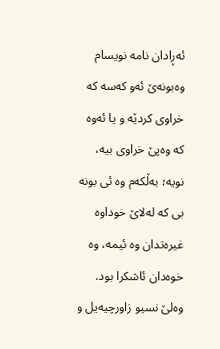ئەڕادان نامه نویسام وەبونەێ ئەو کەسه که خراوی کردێه و یا ئەوه که وەپێ خراوی بیه، نویه؛ بەڵکەم وه ئی بونه بی که لەلاێ خوداوه غیرەتدان وه ئیمه، وه خوەدان ئاشکرا بود.
وەلێ نسیو زاورچیەیل و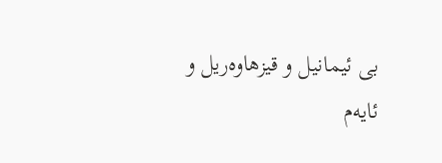بی ئیمانیل و قیزهاوەریل و ئایەم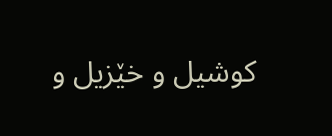کوشیل و خێزیل و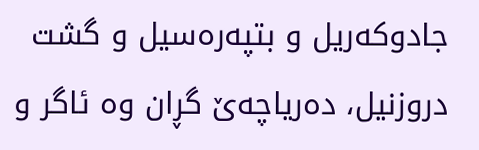جادوکەریل و بتپەرەسیل و گشت دروزنیل، دەریاچەێ گڕان وه ئاگر و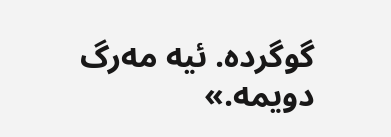گوگرده. ئیه مەرگ دویمه.»